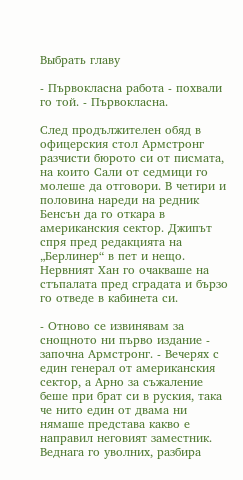Выбрать главу

- Първокласна работа - похвали го той. - Първокласна.

След продължителен обяд в офицерския стол Армстронг разчисти бюрото си от писмата, на които Сали от седмици го молеше да отговори. В четири и половина нареди на редник Бенсън да го откара в американския сектор. Джипът спря пред редакцията на „Берлинер“ в пет и нещо. Нервният Хан го очакваше на стъпалата пред сградата и бързо го отведе в кабинета си.

- Отново се извинявам за снощното ни първо издание - започна Армстронг. - Вечерях с един генерал от американския сектор, а Арно за съжаление беше при брат си в руския, така че нито един от двама ни нямаше представа какво е направил неговият заместник. Веднага го уволних, разбира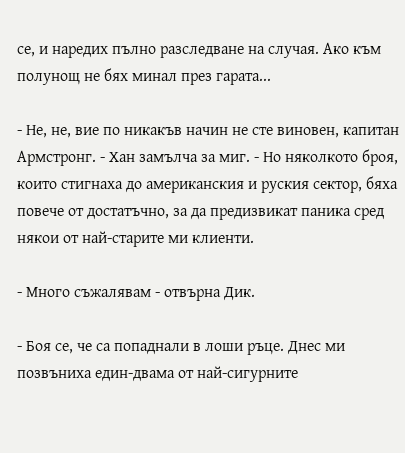се, и наредих пълно разследване на случая. Ако към полунощ не бях минал през гарата...

- Не, не, вие по никакъв начин не сте виновен, капитан Армстронг. - Хан замълча за миг. - Но няколкото броя, които стигнаха до американския и руския сектор, бяха повече от достатъчно, за да предизвикат паника сред някои от най-старите ми клиенти.

- Много съжалявам - отвърна Дик.

- Боя се, че са попаднали в лоши ръце. Днес ми позвъниха един-двама от най-сигурните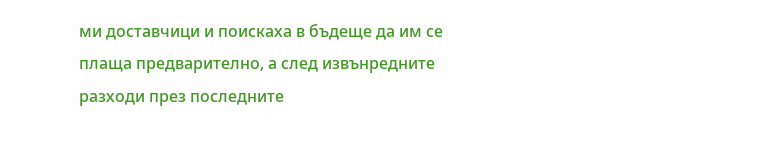ми доставчици и поискаха в бъдеще да им се плаща предварително, а след извънредните разходи през последните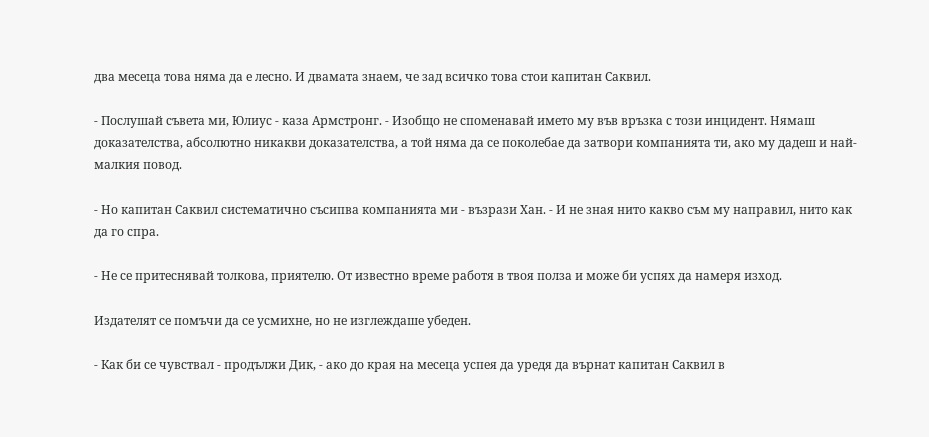два месеца това няма да е лесно. И двамата знаем, че зад всичко това стои капитан Саквил.

- Послушай съвета ми, Юлиус - каза Армстронг. - Изобщо не споменавай името му във връзка с този инцидент. Нямаш доказателства, абсолютно никакви доказателства, а той няма да се поколебае да затвори компанията ти, ако му дадеш и най-малкия повод.

- Но капитан Саквил систематично съсипва компанията ми - възрази Хан. - И не зная нито какво съм му направил, нито как да го спра.

- Не се притеснявай толкова, приятелю. От известно време работя в твоя полза и може би успях да намеря изход.

Издателят се помъчи да се усмихне, но не изглеждаше убеден.

- Как би се чувствал - продължи Дик, - ако до края на месеца успея да уредя да върнат капитан Саквил в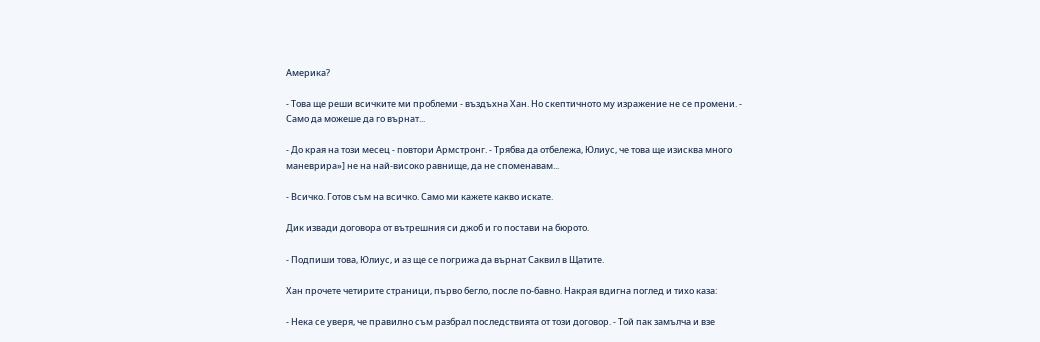Америка?

- Това ще реши всичките ми проблеми - въздъхна Хан. Но скептичното му изражение не се промени. - Само да можеше да го върнат...

- До края на този месец - повтори Армстронг. - Трябва да отбележа, Юлиус, че това ще изисква много маневрира»] не на най-високо равнище, да не споменавам...

- Всичко. Готов съм на всичко. Само ми кажете какво искате.

Дик извади договора от вътрешния си джоб и го постави на бюрото.

- Подпиши това, Юлиус, и аз ще се погрижа да върнат Саквил в Щатите.

Хан прочете четирите страници, първо бегло, после по-бавно. Накрая вдигна поглед и тихо каза:

- Нека се уверя, че правилно съм разбрал последствията от този договор. - Той пак замълча и взе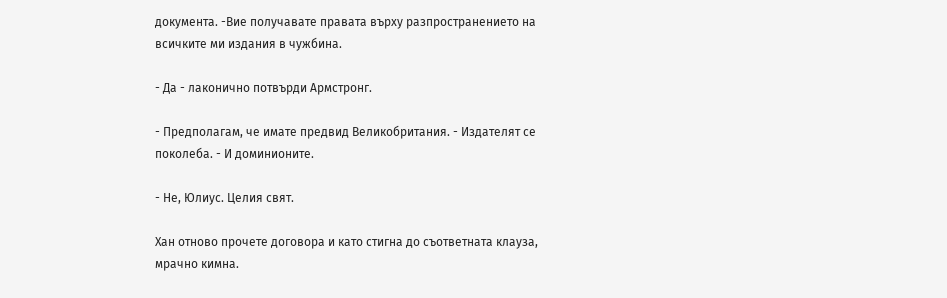документа. -Вие получавате правата върху разпространението на всичките ми издания в чужбина.

- Да - лаконично потвърди Армстронг.

- Предполагам, че имате предвид Великобритания. - Издателят се поколеба. - И доминионите.

- Не, Юлиус. Целия свят.

Хан отново прочете договора и като стигна до съответната клауза, мрачно кимна.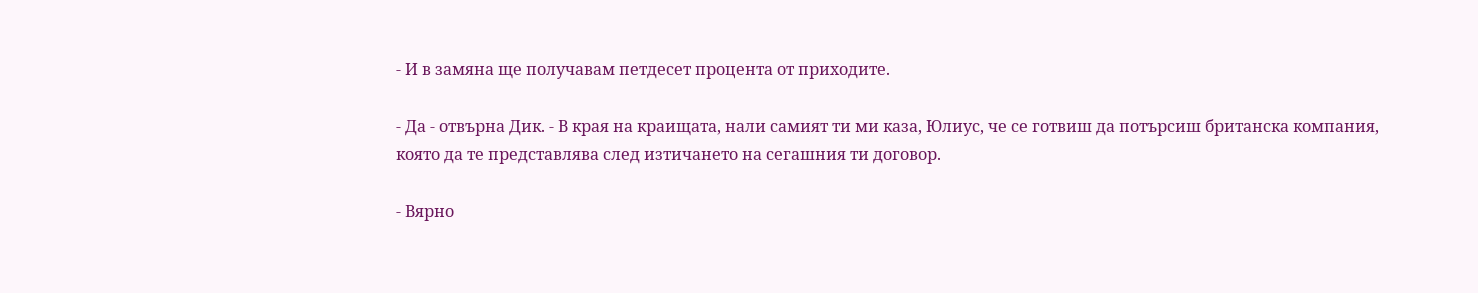- И в замяна ще получавам петдесет процента от приходите.

- Да - отвърна Дик. - В края на краищата, нали самият ти ми каза, Юлиус, че се готвиш да потърсиш британска компания, която да те представлява след изтичането на сегашния ти договор.

- Вярно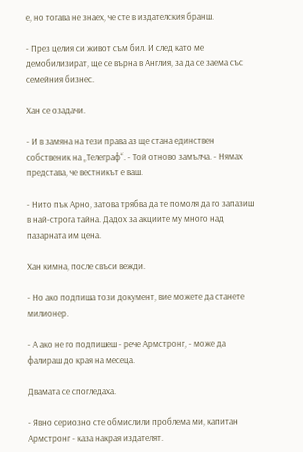е, но тогава не знаех, че сте в издателския бранш.

- През целия си живот съм бил. И след като ме демобилизират, ще се върна в Англия, за да се заема със семейния бизнес.

Хан се озадачи.

- И в замяна на тези права аз ще стана единствен собственик на „Телеграф“. - Той отново замълча. - Нямах представа, че вестникът е ваш.

- Нито пък Арно, затова трябва да те помоля да го запазиш в най-строга тайна. Дадох за акциите му много над пазарната им цена.

Хан кимна, после свъси вежди.

- Но ако подпиша този документ, вие можете да станете милионер.

- А ако не го подпишеш - рече Армстронг, - може да фалираш до края на месеца.

Двамата се спогледаха.

- Явно сериозно сте обмислили проблема ми, капитан Армстронг - каза накрая издателят.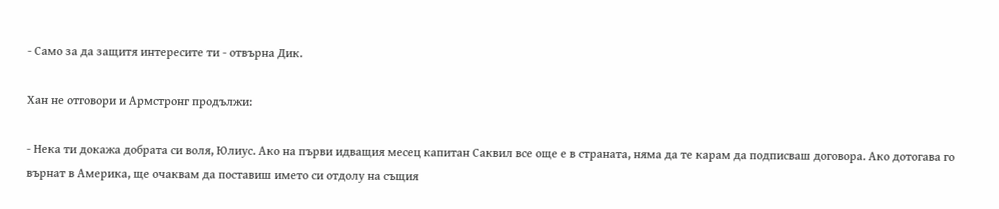- Само за да защитя интересите ти - отвърна Дик.

Хан не отговори и Армстронг продължи:

- Нека ти докажа добрата си воля, Юлиус. Ако на първи идващия месец капитан Саквил все още е в страната, няма да те карам да подписваш договора. Ако дотогава го върнат в Америка, ще очаквам да поставиш името си отдолу на същия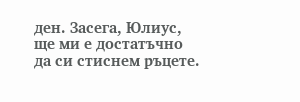ден. Засега, Юлиус, ще ми е достатъчно да си стиснем ръцете.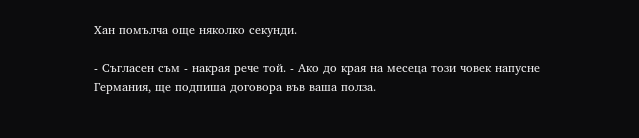Хан помълча още няколко секунди.

- Съгласен съм - накрая рече той. - Ако до края на месеца този човек напусне Германия, ще подпиша договора във ваша полза.